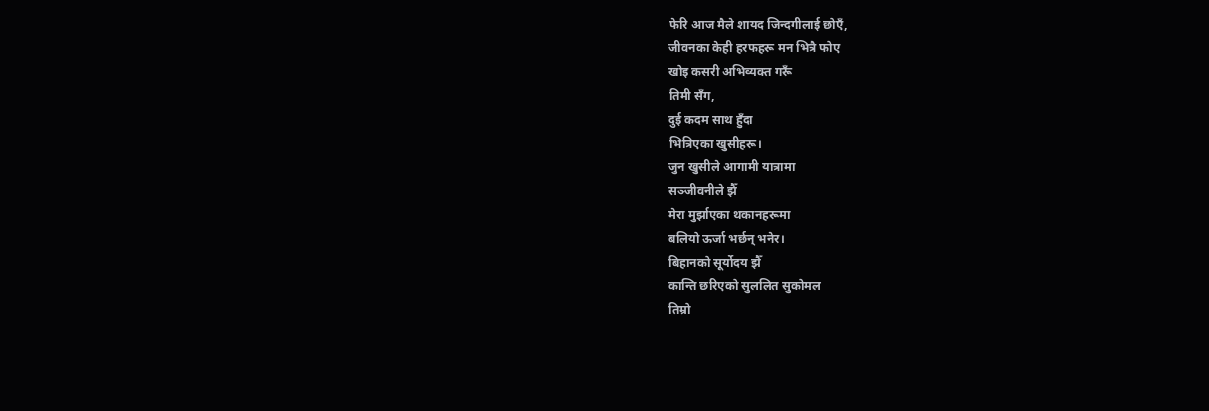फेरि आज मैले शायद जिन्दगीलाई छोएँ,
जीवनका केही हरफहरू मन भित्रै फोए
खोइ कसरी अभिव्यक्त गरूँ
तिमी सँग,
दुई कदम साथ हुँदा
भित्रिएका खुसीहरू।
जुन खुसीले आगामी यात्रामा
सञ्जीवनीले झैँ
मेरा मुर्झाएका थकानहरूमा
बलियो ऊर्जा भर्छन् भनेर।
बिहानको सूर्योदय झैँ
कान्ति छरिएको सुललित सुकोमल
तिम्रो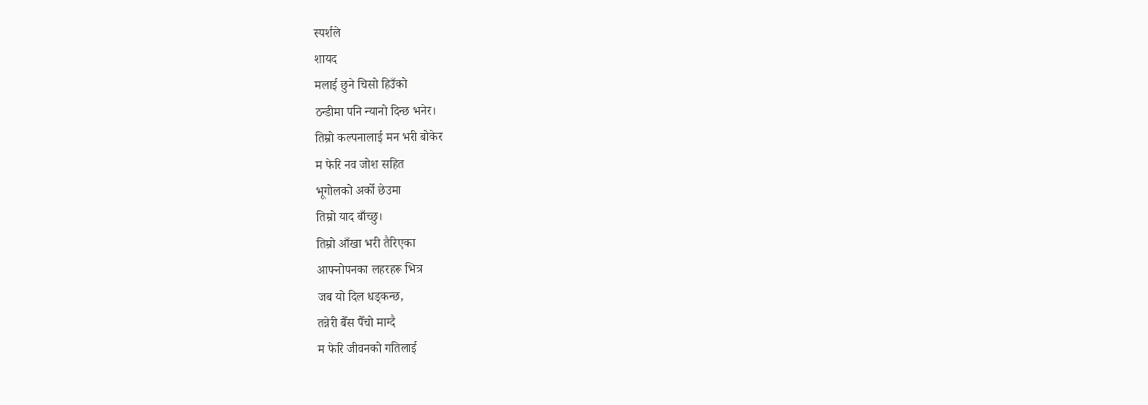स्पर्शले
शायद
मलाई छुने चिसो हिउँको
ठन्डीमा पनि न्यानो दिन्छ भनेर।
तिम्रो कल्पनालाई मन भरी बोकेर
म फेरि नव जोश सहित
भूगोलको अर्को छेउमा
तिम्रो याद बाँच्छु।
तिम्रो आँखा भरी तैरिएका
आफ्नोपनका लहरहरू भित्र
जब यो दिल धड्कन्छ,
तन्नेरी बैँस पैँचो माग्दै
म फेरि जीवनको गतिलाई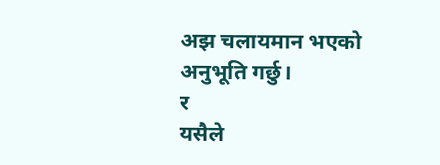अझ चलायमान भएको अनुभूति गर्छु।
र
यसैले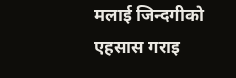मलाई जिन्दगीको एहसास गराइ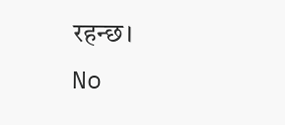रहन्छ।
No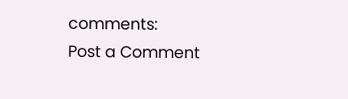comments:
Post a Comment